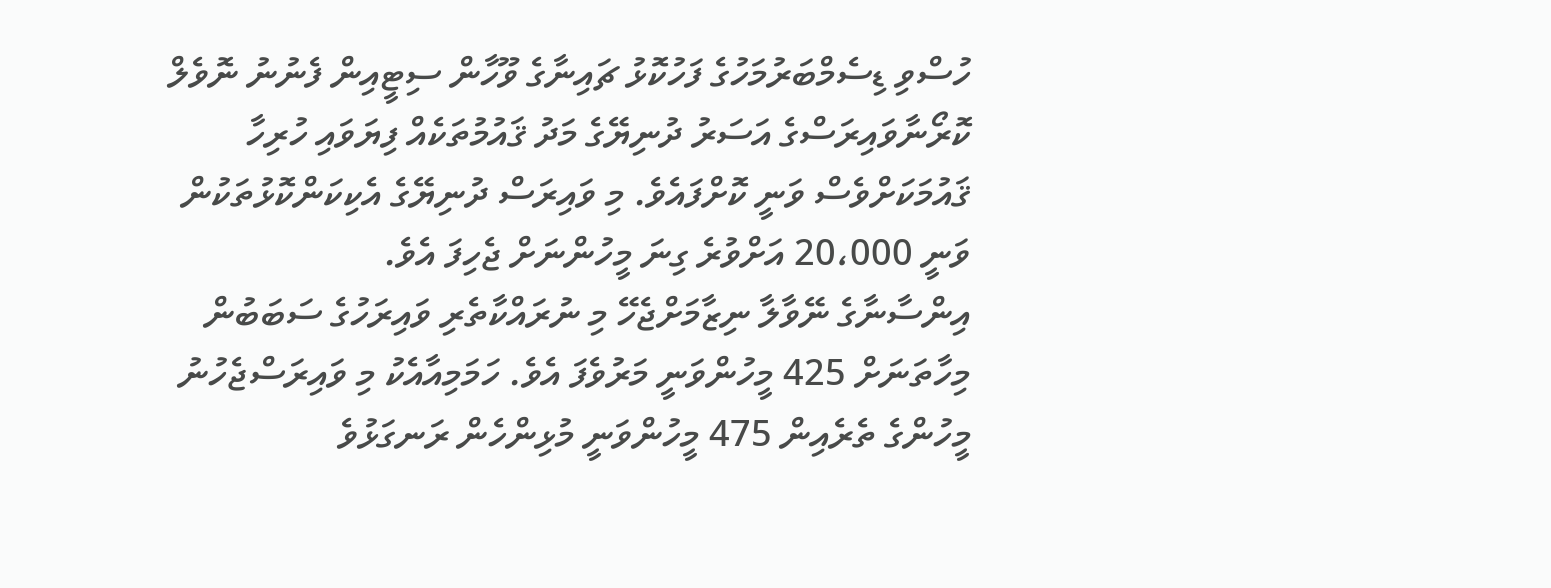ހުސްވި ޑިސެމްބަރުމަހުގެ ފަހުކޮޅު ޗައިނާގެ ވޫހާން ސިޓީއިން ފެނުނު ނޮވެލް ކޮރޯނާވައިރަސްގެ އަސަރު ދުނިޔޭގެ މަދު ޤައުމުތަކެއް ފިޔަވައި ހުރިހާ ޤައުމަކަށްވެސް ވަނީ ކޮށްފައެވެ. މި ވައިރަސް ދުނިޔޭގެ އެކިކަންކޮޅުތަކުން ވަނީ 20،000 އަށްވުރެ ގިނަ މީހުންނަށް ޖެހިފަ އެވެ.
އިންސާނާގެ ނޭވާލާ ނިޒާމަށްޖެހޭ މި ނުރައްކާތެރި ވައިރަހުގެ ސަބަބުން މިހާތަނަށް 425 މީހުންވަނީ މަރުވެފަ އެވެ. ހަމަމިއާއެކު މި ވައިރަސްޖެހުނު މީހުންގެ ތެރެއިން 475 މީހުންވަނީ މުޅިންހެން ރަނގަޅުވެ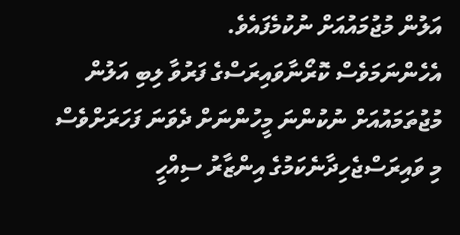އަލުން މުޖުމައުއަށް ނުކުމެފައެވެ.
އެހެންނަމަވެސް ކޮރޯނާވައިރަސްގެ ފަރުވާ ލިބި އަލުން މުޖުތަމައުއަށް ނުކުންނަ މީހުންނަށް ދެވަނަ ފަހަރަށްވެސް މި ވައިރަސްޖެހިދާނެކަމުގެ އިންޒާރު ސިއްހީ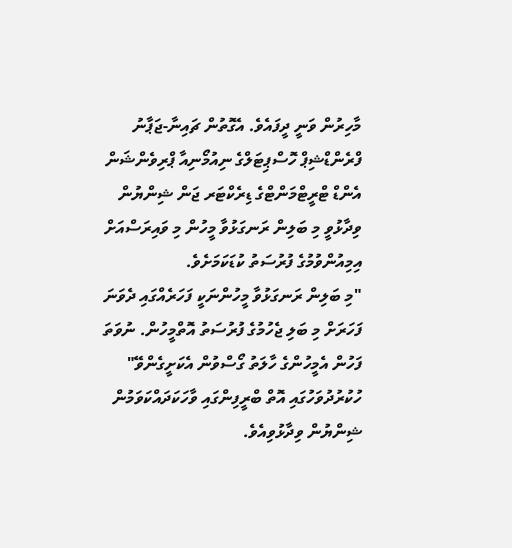މާހިރުން ވަނީ ދީފައެވެ. އެގޮތުން ޗައިނާ-ޖަޕާނު ފްރެންޑްޝިޕް ހޮސްޕިޓަލްގެ ނިއުމޯނިއާ ޕްރިވެންޝަން އެންޑް ޓްރީޓްމަންޓްގެ ޑިރެކްޓަރ ޖަން ޝިންޔުން ވިދާޅުވީ މި ބަލިން ރަނގަޅުވާ މީހުން މި ވައިރަސްއަށް އިމިއުންވުމުގެ ފުރުސަތު ކުޑަކަމަށެވެ.
"މި ބަލިން ރަނގަޅުވާ މީހުންނަކީ ފަހަރެއްގައި ދެވަނަ ފަހަރަށް މި ބަލި ޖެހުމުގެ ފުރުސަތު އޮތްމީހުން. ނުވަތަ ފަހުން އެމީހުންގެ ހާލަތު ގޯސްވުން އެކަށީގެންވޭ" ހުކުރުދުވަހުގައި އޮތް ބްރީފިންގައި ވާހަކަދައްކަވަމުން ޝިންޔުން ވިދާޅުވިއެވެ.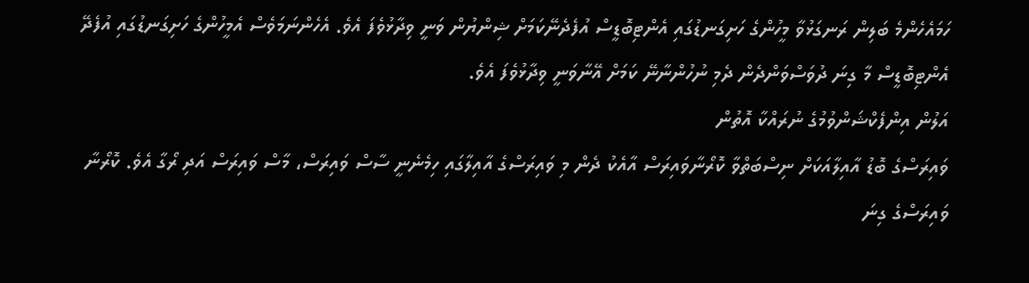ހަމައެހެންމެ ބަލިން ރަނގަޅުވާ މީހުންގެ ހަށިގަނޑުގައި އެންޓިބޮޑީސް އުފެދެނޭކަމަށް ޝިންޔުން ވަނީ ވިދާޅުވެފަ އެވެ. އެހެންނަމަވެސް އެމީހުންގެ ހަށިގަނޑުގައި އުފެދޭ އެންޓިބޮޑީސް މާ ގިނަ ދުވަސްވަންދެން ދެމި ނުހުންނާނޭ ކަމަށް އޭނާވަނީ ވިދާޅުވެފަ އެވެ.
އަލުން އިންފެކްޝަންވުމުގެ ނުރައްކާ އޮތުން
ވައިރަސްގެ ބޮޑު އާއިލާއަކަށް ނިސްބަތްވާ ކޮރޯނާވައިރަސް އާއެކު ދެން މި ވައިރަސްގެ އާއިލާގައި ހިމެނެނީ ސާސް ވައިރަސް، މާސް ވައިރަސް އަދި ރޯގާ އެވެ. ކޮރޯނާ ވައިރަސްގެ ގިނަ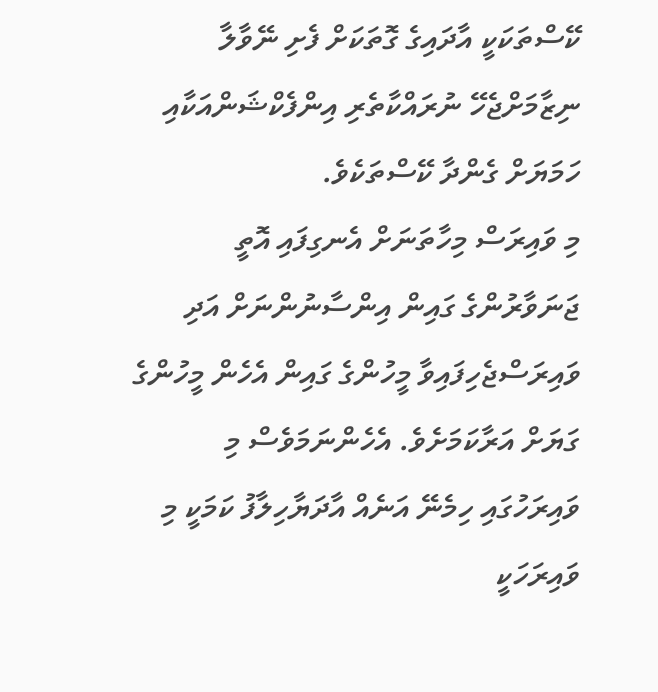ކޭސްތަކަކީ އާދައިގެ ގޮތަކަށް ފެށި ނޭވާލާ ނިޒާމަށްޖެހޭ ނުރައްކާތެރި އިންފެކްޝަންއަކާއި ހަމަޔަށް ގެންދާ ކޭސްތަކެވެ.
މި ވައިރަސް މިހާތަނަށް އެނގިފައި އޮތީ ޖަނަވާރުންގެ ގައިން އިންސާނުންނަށް އަދި ވައިރަސްޖެހިފައިވާ މީހުންގެ ގައިން އެހެން މީހުންގެ ގަޔަށް އަރާކަމަށެވެ. އެހެންނަމަވެސް މި ވައިރަހުގައި ހިމެނޭ އަނެއް އާދަޔާހިލާފު ކަމަކީ މި ވައިރަހަކީ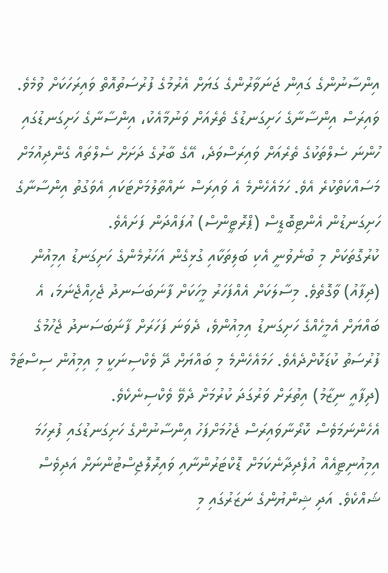އިންސާނުންގެ ގައިން ޖަނަވާރުންގެ ގަޔަށް އެރުމުގެ ފުރުސަތުއޮތް ވައިރަހަކަށް ވުމެވެ.
ވައިރަސް އިންސާނާގެ ހަށިގަނޑުގެ ތެރެއަށް ވަނުމާއެކު، އިންސާނާގެ ހަށިގަނޑުގައި ހުންނަ ސެލްތަކުގެ ތެރެއަށް ވައިރަސްވަދެ، އޭގެ ބާރުގެ ދަށަށް ސެލްތައް ގެންދިއުމަށް މަސައްކަތްކުރެ އެވެ. ހަމައެހެންމެ އެ ވައިރަސް ނައްތާލުމަށްޓަކައި އެވަގުތު އިންސާނާގެ ހަށިގަނޑުން އެންޓިބޮޑީސް (ޕްރޮޓީންސް) އުފައްދަން ފަށައެވެ.
ކުރުގޮތަކަށް މި ބުނެވުނީ އެކި ބަލިތަކާއި ގުޅިގެން އަހަރުމެންގެ ހަށިގަނޑު އިމިއުން (ދިފާއު) ވާގޮތެވެ. މިސާލަކަށް އެއްފަހަރު މީހަކަށް ފާނަބަސަނދު ޖެހިއްޖެނަމަ، އެ ބައްޔަށް އެމީހެއްގެ ހަށިގަނޑު އިމިއުންވެ، ދެވަނަ ފަހަރަށް ފާނަބަސަނދު ޖެހުމުގެ ފުރުސަތު ކުޑަކޮށްދެއެވެ. ހަމައެހެންމެ މި ބައްޔަށް ދޭ ވެކްސިނަކީ މި އިމިއުން ސިސްޓަމް (ދިފާއީ ނިޒާމު) އިތުރަށް ވަރުގަދަ ކުރުމަށް ދެވޭ ވެކްސިނެކެވެ.
އެހެންނަމަވެސް ކޮރޯނާވައިރަސް ޖެހުމަށްފަހު އިންސާނުންގެ ހަށިގަނޑުގައި ފުރިހަމަ އިމިއުނިޓީއެއް އުފެދިދާނެކަމަށް ޑޮކްޓަރުންނާއި ވައިރޮލޮޖިސްޓުންނަށް އަދިވެސް ޝައްކެވެ. އަދި ޝިންޔުންގެ ނަޒަރުގައި މި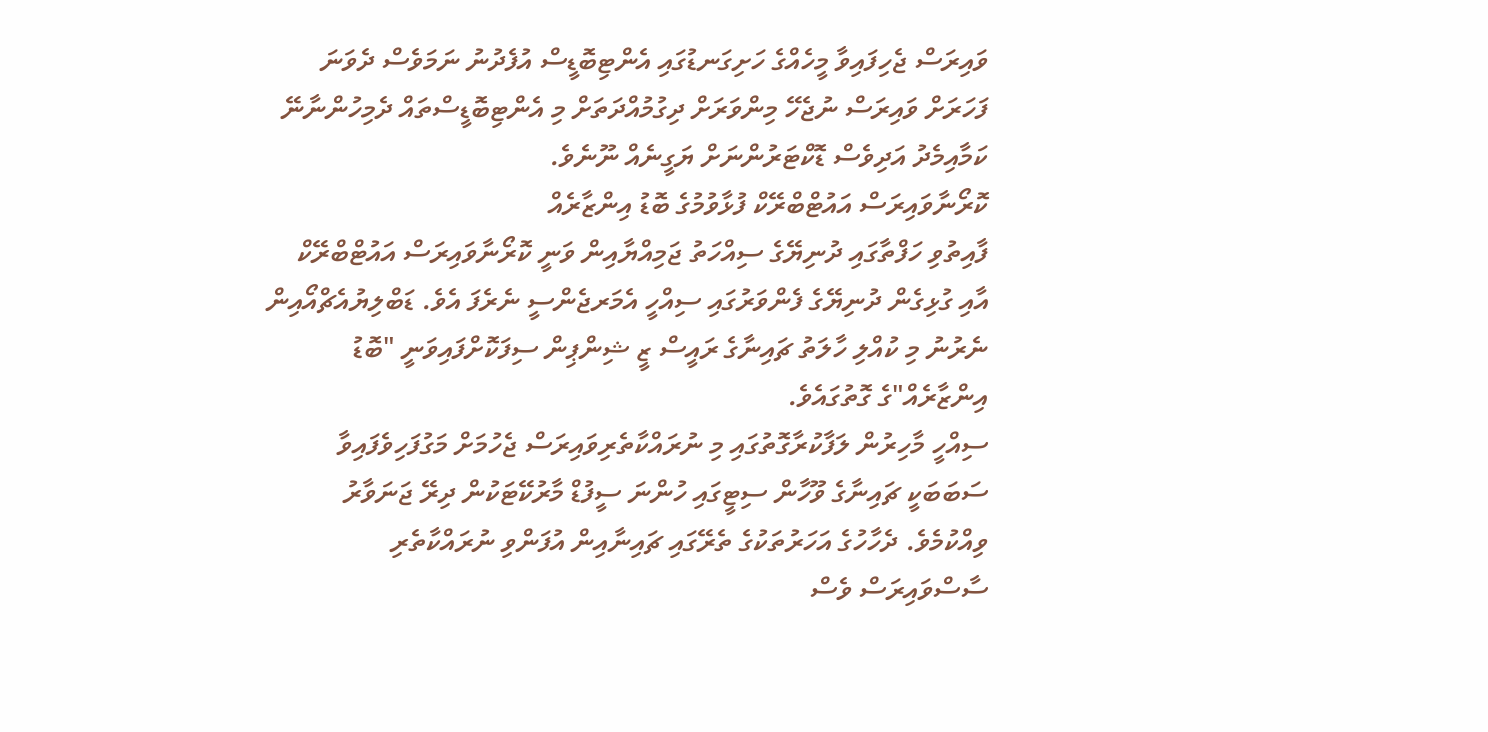ވައިރަސް ޖެހިފައިވާ މީހެއްގެ ހަށިގަނޑުގައި އެންޓިބޮޑީސް އުފެދުނު ނަމަވެސް ދެވަނަ ފަހަރަށް ވައިރަސް ނުޖެހޭ މިންވަރަށް ދިގުމުއްދަތަށް މި އެންޓިބޮޑީސްތައް ދެމިހުންނާނޭ ކަމާއިމެދު އަދިވެސް ޑޮކްޓަރުންނަށް ޔަގީނެއް ނޫނެވެ.
ކޮރޯނާވައިރަސް އައުޓްބްރޭކް ފުޅާވުމުގެ ބޮޑު އިންޒާރެއް
ފާއިތުވި ހަފްތާގައި ދުނިޔޭގެ ސިއްހަތު ޖަމިއްޔާއިން ވަނީ ކޮރޯނާވައިރަސް އައުޓްބްރޭކް އާއި ގުޅިގެން ދުނިޔޭގެ ފެންވަރުގައި ސިއްހީ އެމަރޖެންސީ ނެރެފަ އެވެ. ޑަބްލިޔުއެޗްއޯއިން ނެރުނު މި ކުއްލި ހާލަތު ޗައިނާގެ ރައީސް ޒީ ޝިންޕިން ސިފަކޮށްފައިވަނީ "ބޮޑު އިންޒާރެއް"ގެ ގޮތުގައެވެ.
ސިއްހީ މާހިރުން ލަފާކުރާގޮތުގައި މި ނުރައްކާތެރިވައިރަސް ޖެހުމަށް މަގުފަހިވެފައިވާ ސަބަބަކީ ޗައިނާގެ ވޫހާން ސިޓީގައި ހުންނަ ސީފުޑް މާރުކޭޓަކުން ދިރޭ ޖަނަވާރު ވިއްކުމެވެ. ދެހާހުގެ އަހަރުތަކުގެ ތެރޭގައި ޗައިނާއިން އުފަންވި ނުރައްކާތެރި ސާސްވައިރަސް ވެސް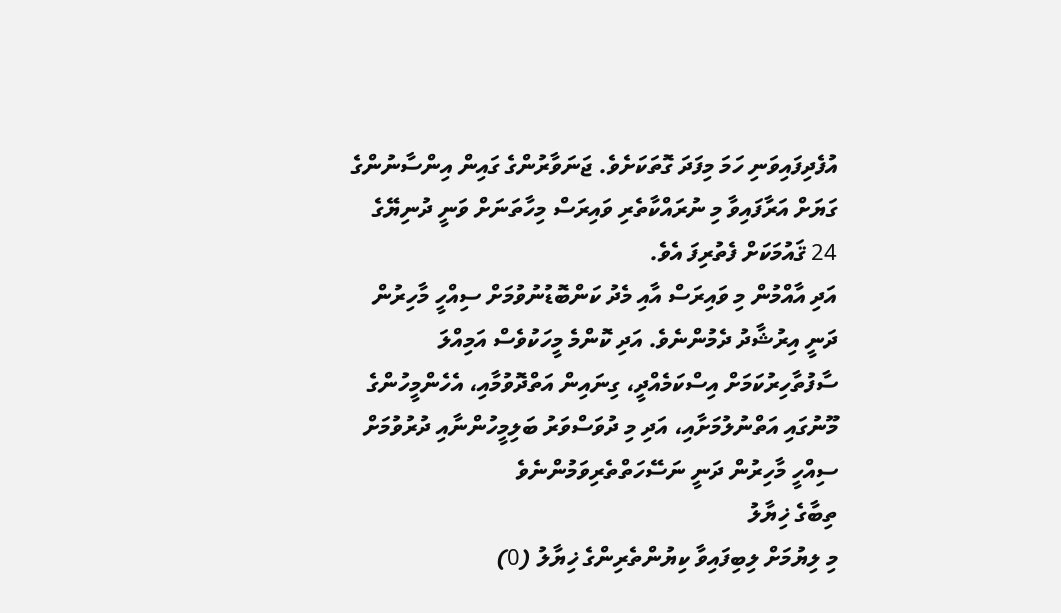އުފެދިފައިވަނި ހަމަ މިފަދަ ގޮތަކަށެވެ. ޖަނަވާރުންގެ ގައިން އިންސާނުންގެ ގަޔަށް އަރާފައިވާ މި ނުރައްކާތެރި ވައިރަސް މިހާތަނަށް ވަނީ ދުނިޔޭގެ 24 ޤައުމަކަށް ފެތުރިފަ އެވެ.
އަދި އާއްމުން މި ވައިރަސް އާއި މެދު ކަންބޮޑުނުވުމަށް ސިއްހީ މާހިރުން ދަނީ އިރުޝާދު ދެމުންނެވެ. އަދި ކޮންމެ މީހަކުވެސް އަމިއްލަ ސާފުތާހިރުކަމަށް އިސްކަމެއްދީ، ގިނައިން އަތްދޮވުމާއި، އެހެންމީހުންގެ މޫނުގައި އަތްނުލުމަށާއި، އަދި މި ދުވަސްވަރު ބަލިމީހުންނާއި ދުރުވުމަށް ސިއްހީ މާހިރުން ދަނީ ނަސޭހަތްތެރިވަމުންނެވެ
ތިބާގެ ޚިޔާލު
މި ލިޔުމަށް ލިބިފައިވާ ކިޔުންތެރިންގެ ޚިޔާލު (0)